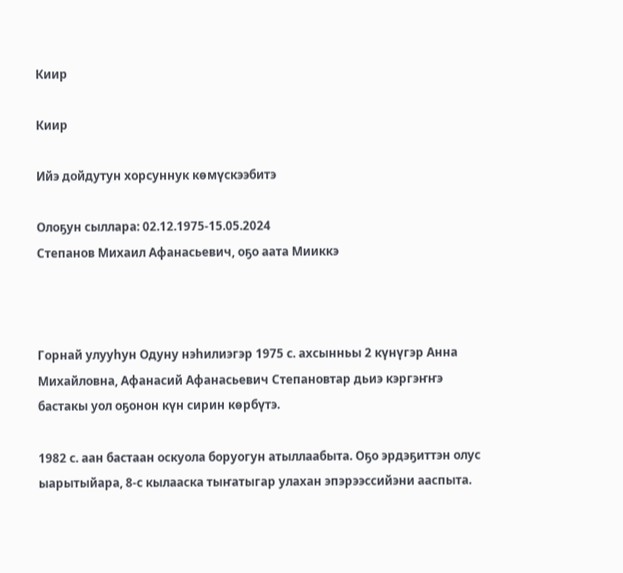Киир

Киир

Ийэ дойдутун хорсуннук көмүскээбитэ

Олоҕун сыллара: 02.12.1975-15.05.2024
Степанов Михаил Афанасьевич, оҕо аата Мииккэ



Горнай улууһун Одуну нэһилиэгэр 1975 с. ахсынньы 2 күнүгэр Анна Михайловна, Афанасий Афанасьевич Степановтар дьиэ кэргэҥҥэ бастакы уол оҕонон күн сирин көрбүтэ.

1982 с. аан бастаан оскуола боруогун атыллаабыта. Оҕо эрдэҕиттэн олус ыарытыйара, 8-с кылааска тыҥатыгар улахан эпэрээссийэни ааспыта.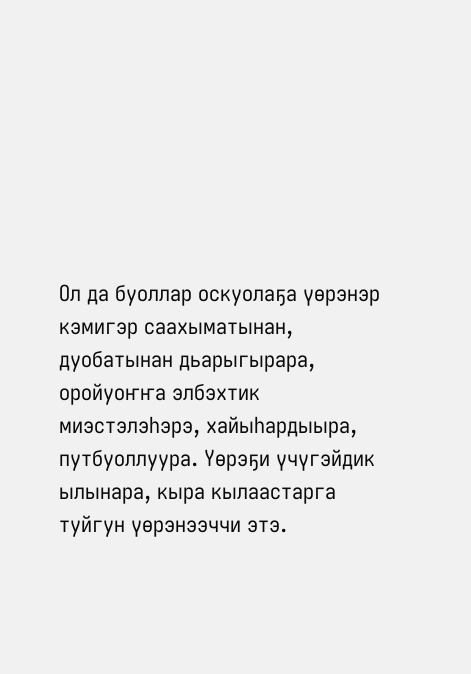Ол да буоллар оскуолаҕа үөрэнэр кэмигэр саахыматынан, дуобатынан дьарыгырара, оройуоҥҥа элбэхтик миэстэлэһэрэ, хайыһардыыра, путбуоллуура. Үөрэҕи үчүгэйдик ылынара, кыра кылаастарга туйгун үөрэнээччи этэ.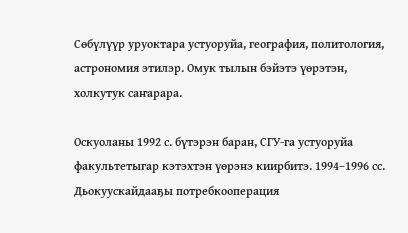Сөбүлүүр уруоктара устуоруйа, география, политология, астрономия этилэр. Омук тылын бэйэтэ үөрэтэн, холкутук саҥарара.

Оскуоланы 1992 с. бүтэрэн баран, СГУ-га устуоруйа факультетыгар кэтэхтэн үөрэнэ киирбитэ. 1994–1996 сс. Дьокуускайдааҕы потребкооперация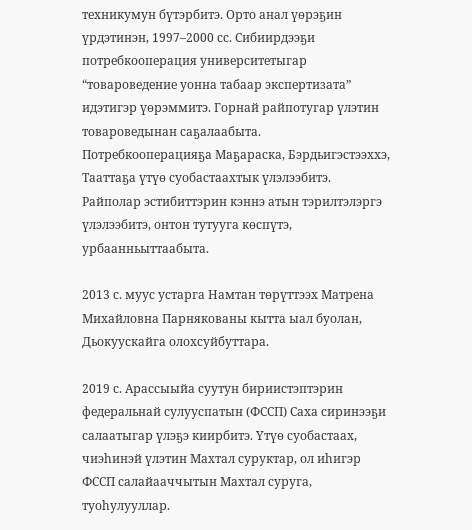техникумун бүтэрбитэ. Орто анал үөрэҕин үрдэтинэн, 1997–2000 сс. Сибиирдээҕи потребкооперация университетыгар “товароведение уонна табаар экспертизата” идэтигэр үөрэммитэ. Горнай райпотугар үлэтин товароведынан саҕалаабыта. Потребкооперацияҕа Маҕараска, Бэрдьигэстээххэ, Тааттаҕа үтүө суобастаахтык үлэлээбитэ. Райполар эстибиттэрин кэннэ атын тэрилтэлэргэ үлэлээбитэ, онтон тутууга көспүтэ, урбаанньыттаабыта.

2013 с. муус устарга Намтан төрүттээх Матрена Михайловна Парнякованы кытта ыал буолан, Дьокуускайга олохсуйбуттара.

2019 с. Арассыыйа суутун бириистэптэрин федеральнай сулууспатын (ФССП) Саха сиринээҕи салаатыгар үлэҕэ киирбитэ. Үтүө суобастаах, чиэһинэй үлэтин Махтал суруктар, ол иһигэр ФССП салайааччытын Махтал суруга, туоһулууллар.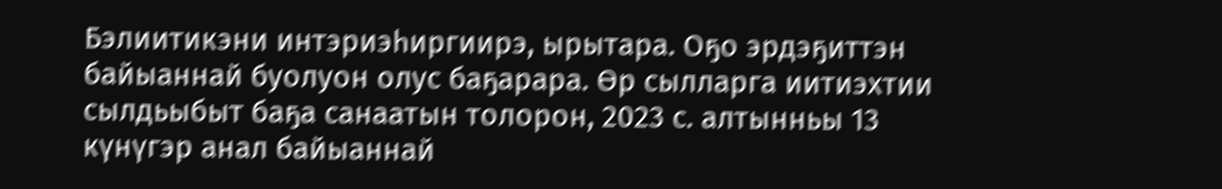Бэлиитикэни интэриэһиргиирэ, ырытара. Оҕо эрдэҕиттэн байыаннай буолуон олус баҕарара. Өр сылларга иитиэхтии сылдьыбыт баҕа санаатын толорон, 2023 с. алтынньы 13 күнүгэр анал байыаннай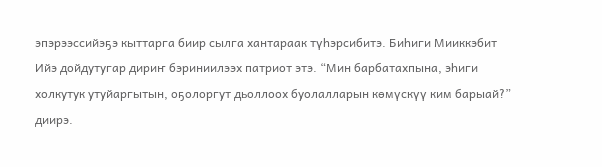эпэрээссийэҕэ кыттарга биир сылга хантараак түһэрсибитэ. Биһиги Мииккэбит Ийэ дойдутугар дириҥ бэриниилээх патриот этэ. “Мин барбатахпына, эһиги холкутук утуйаргытын, оҕолоргут дьоллоох буолалларын көмүскүү ким барыай?” диирэ.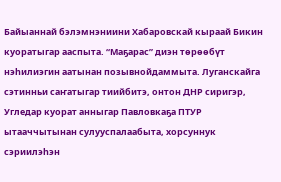Байыаннай бэлэмнэниини Хабаровскай кыраай Бикин куоратыгар ааспыта. “Маҕарас” диэн төрөөбүт нэһилиэгин аатынан позывнойдаммыта. Луганскайга сэтинньи саҥатыгар тиийбитэ, онтон ДНР сиригэр, Угледар куорат анныгар Павловкаҕа ПТУР ытааччытынан сулууспалаабыта, хорсуннук сэриилэһэн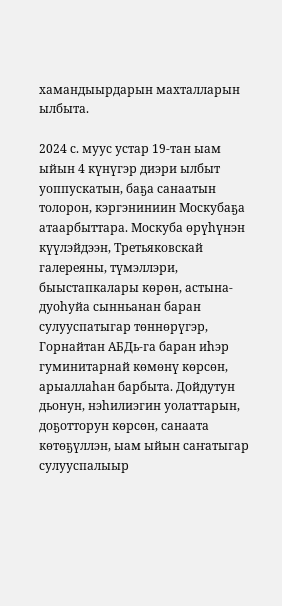хамандыырдарын махталларын ылбыта.

2024 с. муус устар 19-тан ыам ыйын 4 күнүгэр диэри ылбыт уоппускатын, баҕа санаатын толорон, кэргэниниин Москубаҕа атаарбыттара. Москуба өрүһүнэн күүлэйдээн, Третьяковскай галереяны, түмэллэри, быыстапкалары көрөн, астына-дуоһуйа сынньанан баран сулууспатыгар төннөрүгэр, Горнайтан АБДь-га баран иһэр гуминитарнай көмөнү көрсөн, арыаллаһан барбыта. Дойдутун дьонун, нэһилиэгин уолаттарын, доҕотторун көрсөн, санаата көтөҕүллэн, ыам ыйын саҥатыгар сулууспалыыр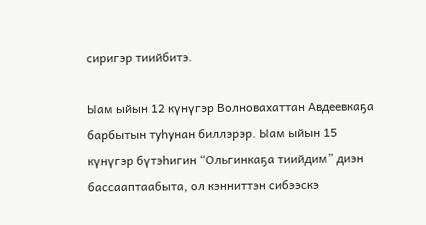сиригэр тиийбитэ.

Ыам ыйын 12 күнүгэр Волновахаттан Авдеевкаҕа барбытын туһунан биллэрэр. Ыам ыйын 15 күнүгэр бүтэһигин “Ольгинкаҕа тиийдим” диэн бассааптаабыта, ол кэнниттэн сибээскэ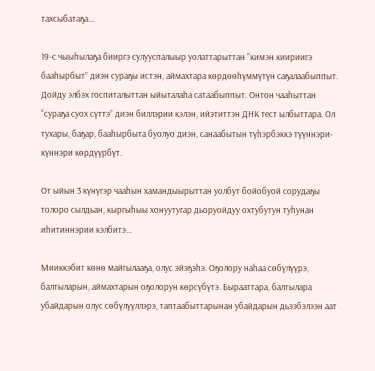тахсыбатаҕа...

19-с чыыһылаҕа бииргэ сулууспалыыр уолаттарыттан “кимэн киириигэ бааһырбыт” диэн сураҕы истэн, аймахтара көрдөөһүммүтүн саҕалаабыппыт. Дойду элбэх госпиталыттан ыйыталаһа сатаабыппыт. Онтон чааһыттан “сураҕа суох сүттэ” диэн биллэрии кэлэн, ийэтиттэн ДНК тест ылбыттара. Ол тухары, баҕар, бааһырбыта буолуо диэн, санаабытын түһэрбэккэ түүннэри-күннэри көрдүүрбүт.

От ыйын 3 күнүгэр чааһын хамандыырыттан уолбут бойобуой сорудаҕы толоро сылдьан, кыргыһыы хонуутугар дьоруойдуу охтубутун туһунан иһитиннэрии кэлбитэ...

Мииккэбит көнө майгылааҕа, олус эйэҕэһэ. Оҕолору наһаа сөбүлүүрэ, балтыларын, аймахтарын оҕолорун көрсүбүтэ. Бырааттара, балтылара убайдарын олус сөбүлүүллэрэ, таптаабыттарынан убайдарын дьээбэлээн аат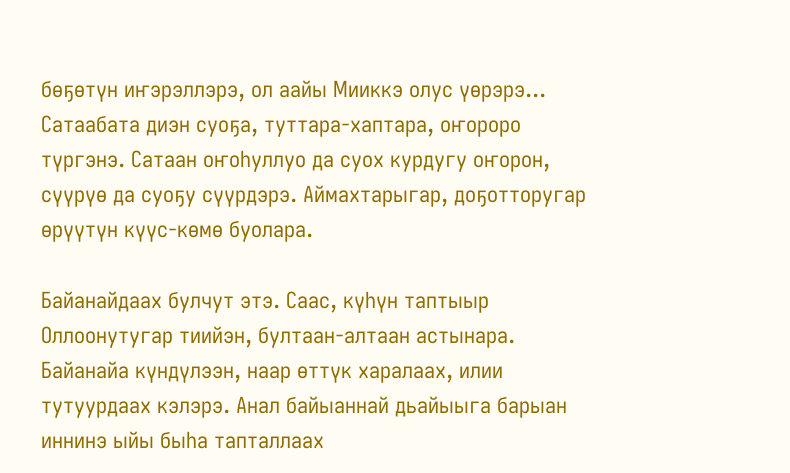бөҕөтүн иҥэрэллэрэ, ол аайы Мииккэ олус үөрэрэ... Сатаабата диэн суоҕа, туттара-хаптара, оҥороро түргэнэ. Сатаан оҥоһуллуо да суох курдугу оҥорон, сүүрүө да суоҕу сүүрдэрэ. Аймахтарыгар, доҕотторугар өрүүтүн күүс-көмө буолара.

Байанайдаах булчут этэ. Саас, күһүн таптыыр Оллоонутугар тиийэн, бултаан-алтаан астынара. Байанайа күндүлээн, наар өттүк харалаах, илии тутуурдаах кэлэрэ. Анал байыаннай дьайыыга барыан иннинэ ыйы быһа тапталлаах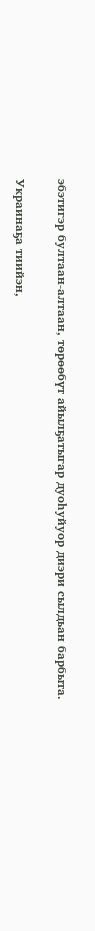эбэтигэр бултаан-алтаан, төрөөбүт айылҕатыгар дуоһуйуор диэри сылдьан барбыта.

Украинаҕа тиийэн,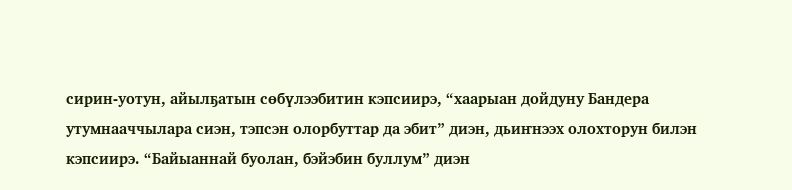сирин-уотун, айылҕатын сөбүлээбитин кэпсиирэ, “хаарыан дойдуну Бандера утумнааччылара сиэн, тэпсэн олорбуттар да эбит” диэн, дьиҥнээх олохторун билэн кэпсиирэ. “Байыаннай буолан, бэйэбин буллум” диэн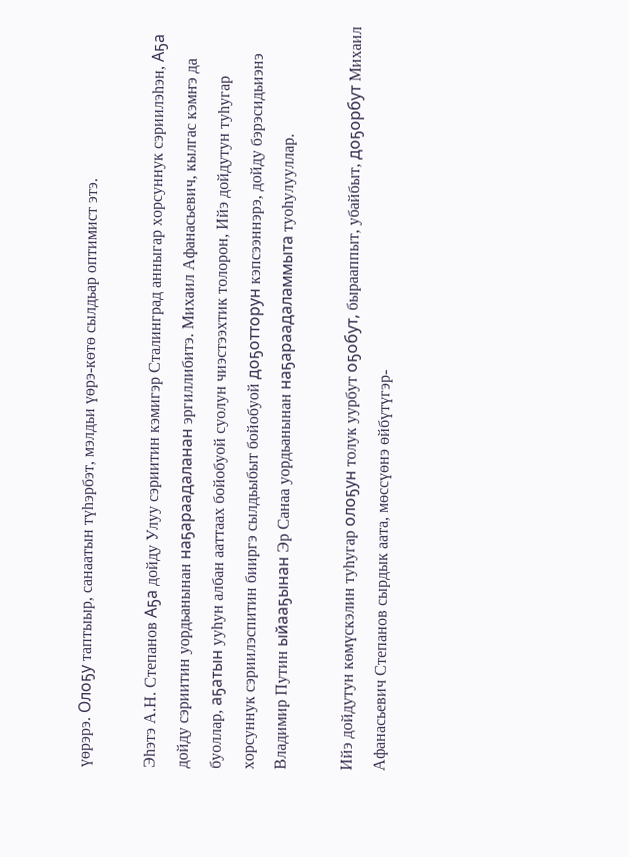үөрэрэ. Олоҕу таптыыр, санаатын түһэрбэт, мэлдьи үөрэ-көтө сылдьар оптимист этэ.

Эһэтэ А.Н. Степанов Аҕа дойду Улуу сэриитин кэмигэр Сталинград анныгар хорсуннук сэриилэһэн, Аҕа дойду сэриитин уордьанынан наҕараадаланан эргиллибитэ. Михаил Афанасьевич, кылгас кэмҥэ да буоллар, аҕатын ууһун албан ааттаах бойобуой суолун чиэстээхтик толорон, Ийэ дойдутун туһугар хорсуннук сэриилэспитин бииргэ сылдьыбыт бойобуой доҕотторун кэпсээннэрэ, дойду бэрэсидьиэнэ Владимир Путин ыйааҕынан Эр Санаа уордьанынан наҕараадаламмыта туоһулууллар.

Ийэ дойдутун көмүскэлин туһугар олоҕун толук уурбут оҕобут, бырааппыт, убайбыт, доҕорбут Михаил Афанасьевич Степанов сырдык аата, мөссүөнэ өйбүтүгэр-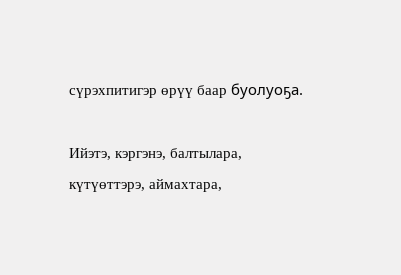сүрэхпитигэр өрүү баар буолуоҕа.

Ийэтэ, кэргэнэ, балтылара,
күтүөттэрэ, аймахтара,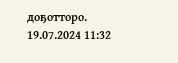доҕотторо.
19.07.2024 11:32